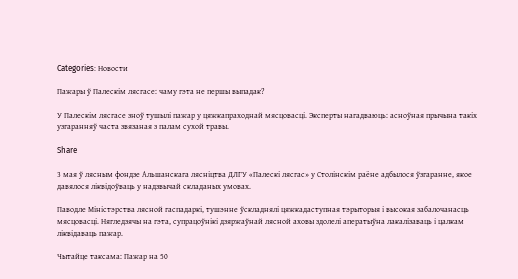Categories: Новости

Пажары ў Палескім лясгасе: чаму гэта не першы выпадак?

У Палескім лясгасе зноў тушылі пажар у цяжкапраходнай мясцовасці. Эксперты нагадваюць: асноўная прычына такіх узгаранняў часта звязаная з палам сухой травы.

Share

3 мая ў лясным фондзе Альшанскага лясніцтва ДЛГУ «Палескі лясгас» у Столінскім раёне адбылося ўзгаранне, якое давялося ліквідоўваць у надзвычай складаных умовах.

Паводле Міністэрства лясной гаспадаркі, тушэнне ўскладнялі цяжкадаступная тэрыторыя і высокая забалочанасць мясцовасці. Нягледзячы на гэта, супрацоўнікі дзяржаўнай лясной аховы здолелі аператыўна лакалізаваць і цалкам ліквідаваць пажар.

Чытайце таксама: Пажар на 50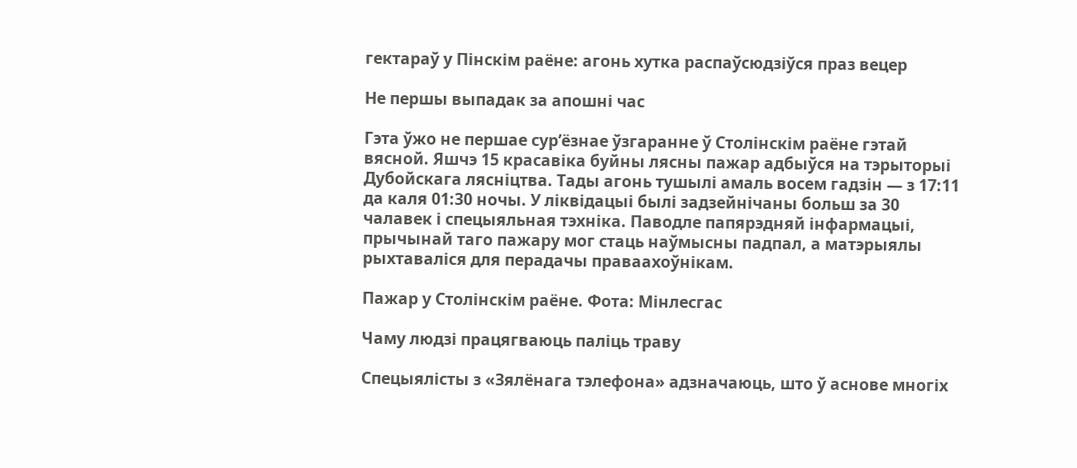гектараў у Пінскім раёне: агонь хутка распаўсюдзіўся праз вецер

Не першы выпадак за апошні час

Гэта ўжо не першае сур’ёзнае ўзгаранне ў Столінскім раёне гэтай вясной. Яшчэ 15 красавіка буйны лясны пажар адбыўся на тэрыторыі Дубойскага лясніцтва. Тады агонь тушылі амаль восем гадзін — з 17:11 да каля 01:30 ночы. У ліквідацыі былі задзейнічаны больш за 30 чалавек і спецыяльная тэхніка. Паводле папярэдняй інфармацыі, прычынай таго пажару мог стаць наўмысны падпал, а матэрыялы рыхтаваліся для перадачы праваахоўнікам.

Пажар у Столінскім раёне. Фота: Мінлесгас

Чаму людзі працягваюць паліць траву

Спецыялісты з «Зялёнага тэлефона» адзначаюць, што ў аснове многіх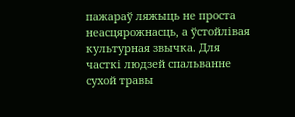пажараў ляжыць не проста неасцярожнасць, а ўстойлівая культурная звычка. Для часткі людзей спальванне сухой травы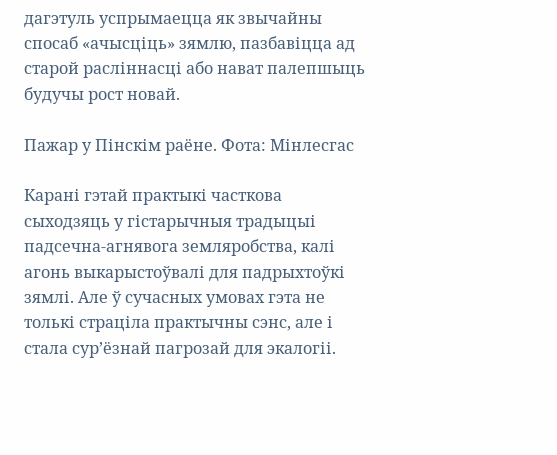дагэтуль успрымаецца як звычайны спосаб «ачысціць» зямлю, пазбавіцца ад старой расліннасці або нават палепшыць будучы рост новай.

Пажар у Пінскім раёне. Фота: Мінлесгас

Карані гэтай практыкі часткова сыходзяць у гістарычныя традыцыі падсечна-агнявога земляробства, калі агонь выкарыстоўвалі для падрыхтоўкі зямлі. Але ў сучасных умовах гэта не толькі страціла практычны сэнс, але і стала сур’ёзнай пагрозай для экалогіі.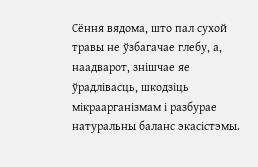Сёння вядома, што пал сухой травы не ўзбагачае глебу, а, наадварот, знішчае яе ўрадлівасць, шкодзіць мікраарганізмам і разбурае натуральны баланс экасістэмы.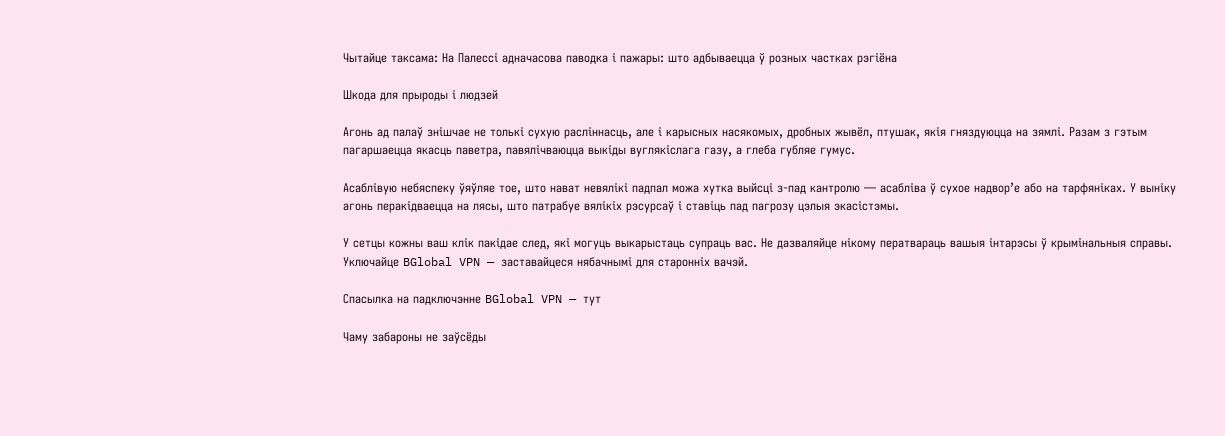Чытайце таксама: На Палессі адначасова паводка і пажары: што адбываецца ў розных частках рэгіёна

Шкода для прыроды і людзей

Агонь ад палаў знішчае не толькі сухую расліннасць, але і карысных насякомых, дробных жывёл, птушак, якія гняздуюцца на зямлі. Разам з гэтым пагаршаецца якасць паветра, павялічваюцца выкіды вуглякіслага газу, а глеба губляе гумус.

Асаблівую небяспеку ўяўляе тое, што нават невялікі падпал можа хутка выйсці з-пад кантролю — асабліва ў сухое надвор’е або на тарфяніках. У выніку агонь перакідваецца на лясы, што патрабуе вялікіх рэсурсаў і ставіць пад пагрозу цэлыя экасістэмы.

У сетцы кожны ваш клік пакідае след, які могуць выкарыстаць супраць вас. Не дазваляйце нікому ператвараць вашыя інтарэсы ў крымінальныя справы. Уключайце BGlobal VPN — заставайцеся нябачнымі для старонніх вачэй.

Спасылка на падключэнне BGlobal VPN — тут

Чаму забароны не заўсёды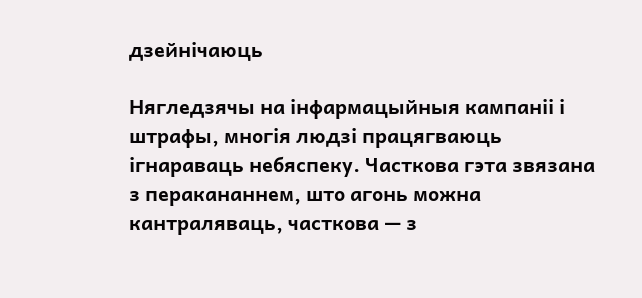дзейнічаюць

Нягледзячы на інфармацыйныя кампаніі і штрафы, многія людзі працягваюць ігнараваць небяспеку. Часткова гэта звязана з перакананнем, што агонь можна кантраляваць, часткова — з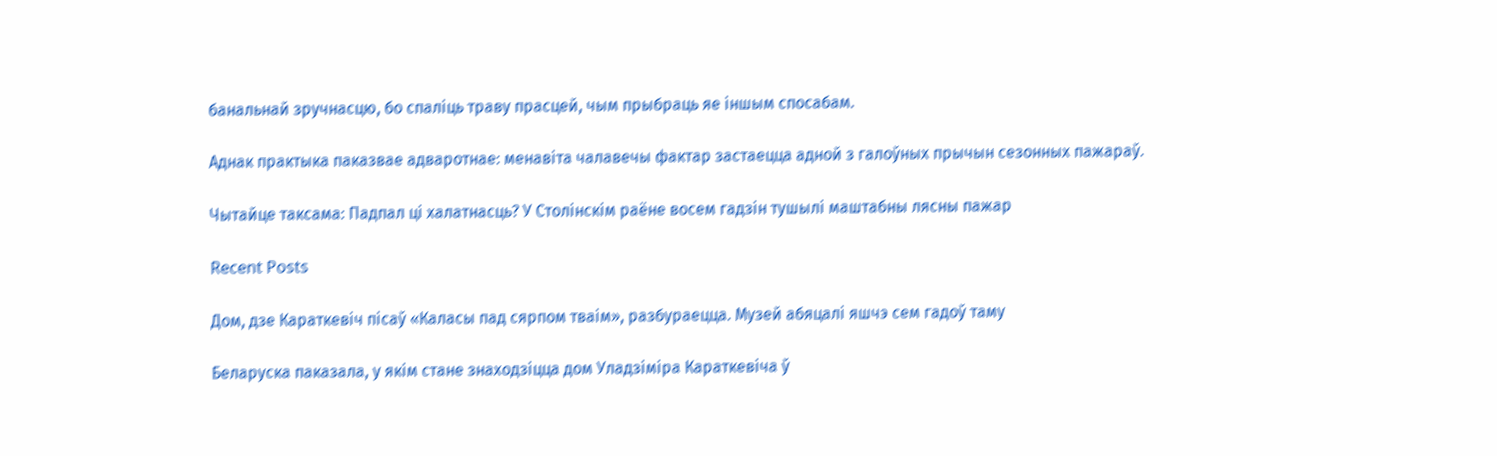банальнай зручнасцю, бо спаліць траву прасцей, чым прыбраць яе іншым спосабам.

Аднак практыка паказвае адваротнае: менавіта чалавечы фактар застаецца адной з галоўных прычын сезонных пажараў.

Чытайце таксама: Падпал ці халатнасць? У Столінскім раёне восем гадзін тушылі маштабны лясны пажар

Recent Posts

Дом, дзе Караткевіч пісаў «Каласы пад сярпом тваім», разбураецца. Музей абяцалі яшчэ сем гадоў таму

Беларуска паказала, у якім стане знаходзіцца дом Уладзіміра Караткевіча ў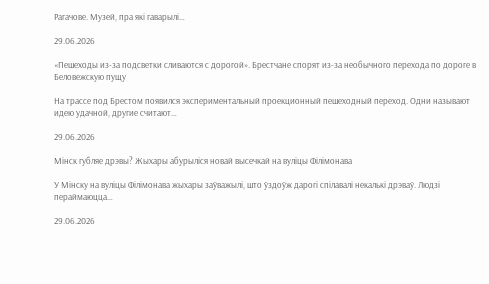Рагачове. Музей, пра які гаварылі…

29.06.2026

«Пешеходы из-за подсветки сливаются с дорогой». Брестчане спорят из-за необычного перехода по дороге в Беловежскую пущу

На трассе под Брестом появился экспериментальный проекционный пешеходный переход. Одни называют идею удачной, другие считают…

29.06.2026

Мінск губляе дрэвы? Жыхары абурыліся новай высечкай на вуліцы Філімонава

У Мінску на вуліцы Філімонава жыхары заўважылі, што ўздоўж дарогі спілавалі некалькі дрэваў. Людзі пераймаюцца…

29.06.2026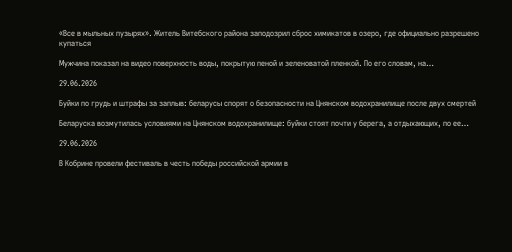«Все в мыльных пузырях». Житель Витебского района заподозрил сброс химикатов в озеро, где официально разрешено купаться

Мужчина показал на видео поверхность воды, покрытую пеной и зеленоватой пленкой. По его словам, на…

29.06.2026

Буйки по грудь и штрафы за заплыв: беларусы спорят о безопасности на Цнянском водохранилище после двух смертей

Беларуска возмутилась условиями на Цнянском водохранилище: буйки стоят почти у берега, а отдыхающих, по ее…

29.06.2026

В Кобрине провели фестиваль в честь победы российской армии в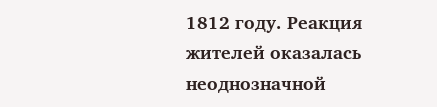1812 году. Реакция жителей оказалась неоднозначной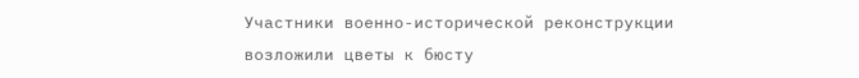Участники военно-исторической реконструкции возложили цветы к бюсту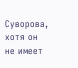Суворова, хотя он не имеет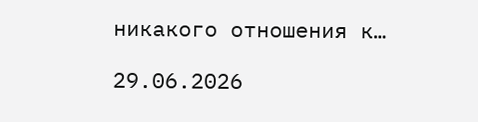никакого отношения к…

29.06.2026